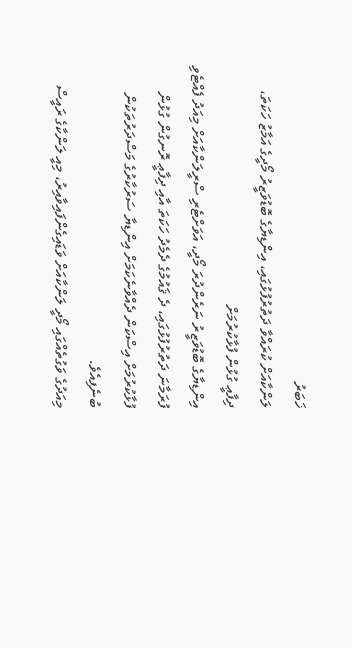ޚަބަރު
ލަންކާއަށް ކުރައްވާ ދަތުރުފުޅުގައި، އިންޑިޔާގެ ބޮޑުވަޒީރު މޯދީގެ އަމާޒު ހަކަތަ، ދިފާޢީ ގުޅުން ފުޅާކުރުމަށް
އިންޑިޔާގެ ބޮޑުވަޒީރު ނަރެންދުރަ މޯދީ، އަވަށްޓެރި ސްރީލަންކާއަށް މިއަދު ފެއްޓެވި ފުރަމާނަ ދަތުރުފުޅުގައި، ދެ ޤައުމުގެ ދެމެދު ހަކަތަ އާއި ދިފާޢީ ރޮނގުން ގުޅުން ފުޅާކުރުމަށް އިސްކަން ދެއްވާނެކަމަށް އިންޑިޔާ ސަރުކާރުގެ މަސްދަރުތަކުން ބުނެފިއެވެ.
މިއަދުގެ ވަގުތެއްގައި މޯދީ ލަންކާއަށް ވަޑައިގެންފައިވާއިރު، މިއީ ލަންކާގެ ރައީސް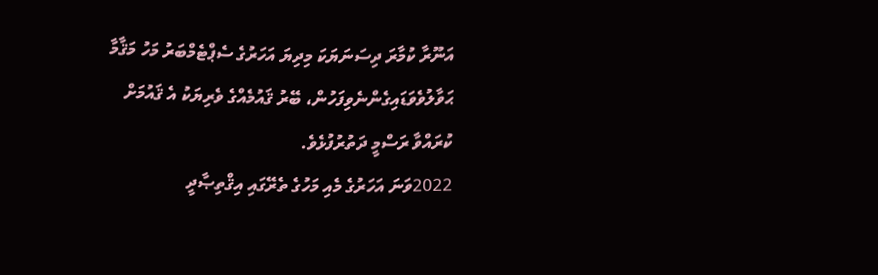އަނޫރާ ކުމާރަ ދިސަނަޔަކަ މިދިޔަ އަހަރުގެ ސެޕްޓެމްބަރު މަހު މަޤާމާ ޙަވާލުވެވަޑައިގެންނެވިފަހުން، ބޭރު ޤައުމެއްގެ ވެރިޔަކު އެ ޤައުމަށް ކުރައްވާ ރަސްމީ ދަތުރުފުޅެވެ.
2022ވަނަ އަހަރުގެ މެއި މަހުގެ ތެރޭގައި އިޤްތިޞާދީ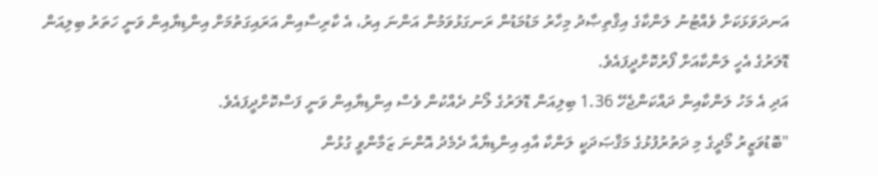އަނދަވަޅަކަށް ވެއްޓުނު ލަންކާގެ އިޤްތިޞާދު މިހާރު މަޑުމަޑުން ރަނގަޅުވަމުން އަންނަ އިރު، އެ ކާރިސާއިން އަރައިގަތުމަށް އިންޑިޔާއިން ވަނީ ހަތަރު ބިލިއަން ޑޮލަރުގެ އެހީ ލަންކާއަށް ފޯރުކޮށްދީފައެވެ.
އަދި އެ މަހު ލަންކާއިން ދައްކަންޖެހޭ 1.36 ބިލިއަން ޑޮލަރުގެ ލޯނު ދެއްކުން ވެސް އިންޑިޔާއިން ވަނީ ފަސްކޮށްދީފައެވެ.
"ބޮޑުވަޒީރު މޯދީގެ މި ދަތުރުފުޅުގެ މަޤްޞަދަކީ ލަންކާ އާއި އިންޑިޔާއާ ދެމެދު އޮންނަ ޒަމާންވީ ގުޅުން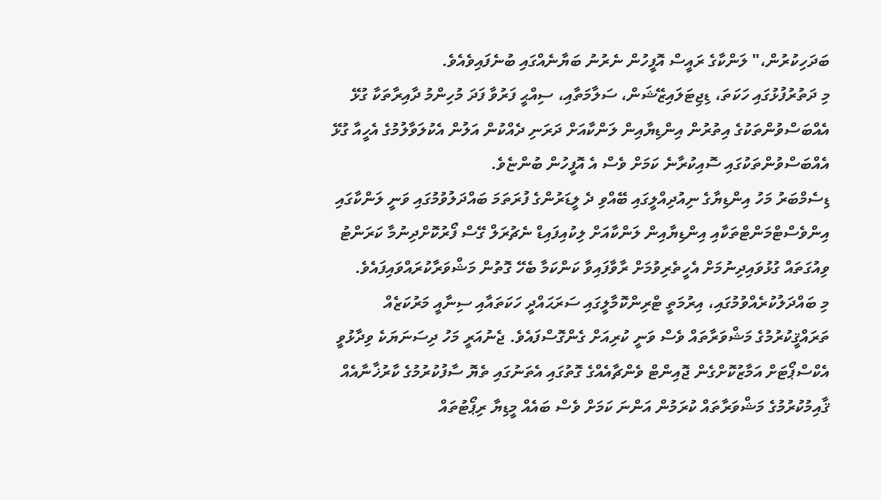ބަދަހިކުރުން،" ލަންކާގެ ރައީސް އޮފީހުން ނެރުނު ބަޔާނެއްގައި ބުނެފައިވެއެވެ.
މި ދަތުރުފުޅުގައި ހަކަތަ، ޑިޖިޓަލައިޒޭޝަން، ސަލާމަތާއި، ސިއްޙީ ފަރުވާ ފަދަ މުހިންމު ދާއިރާތަކާ ގުޅޭ އެއްބަސްވުންތަކުގެ އިތުރުން އިންޑިޔާއިން ލަންކާއަށް ދަރަނި ދެއްކުން އަލުން އެކުލަވާލުމުގެ އެހީއާ ގުޅޭ އެއްބަސްވުންތަކުގައި ސޮއިކުރާނެ ކަމަށް ވެސް އެ އޮފީހުން ބުންޏެވެ.
ޑިސެމްބަރު މަހު އިންޑިޔާގެ ނިއުދިއްލީގައި ބޭއްވި ދެ ލީޑަރުންގެ ފުރަތަމަ ބައްދަލުވުމުގައި ވަނީ ލަންކާގައި އިންވެސްޓްމަންޓްތަކާއި އިންޑިޔާއިން ލަންކާއަށް ލިކުއިފައިޑް ނެޗުރަލް ގޭސް ފޯރުކޮށްދިނުމާ ކަރަންޓު ވިއުގަތައް ގުޅުވައިދިނުމަށް އެހީތެރިވުމަށް ރާވާފައިވާ ކަންކަމާ ބެހޭ ގޮތުން މަޝްވަރާކުރައްވައިފައެވެ.
މި ބައްދަލުކުރެއްވުމުގައި، އިރުމަތީ ޓްރިންކޮމާލީގައި ސަރަޙައްދީ ހަކަތައާއި ސިނާއީ މަރުކަޒެއް ތަރައްޤީކުރުމުގެ މަޝްވަރާތައް ވެސް ވަނީ ކުރިއަށް ގެންގޮސްފައެވެ. ޖެނުއަރީ މަހު ދިސަނަޔަކެ ވިދާޅުވީ އެކްސްޕޯޓަށް އަމާޒުކޮށްގެން ޖޮއިންޓް ވެންޗާއެއްގެ ގޮތުގައި އެތަނުގައި ތެޔޮ ސާފުކުރުމުގެ ކާރުޚާނާއެއް ޤާއިމުކުރުމުގެ މަޝްވަރާތައް ކުރަމުން އަންނަ ކަމަށް ވެސް ބައެއް މީޑިޔާ ރިޕޯޓުތައް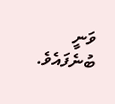ވަނީ ބުނެފައެވެ.